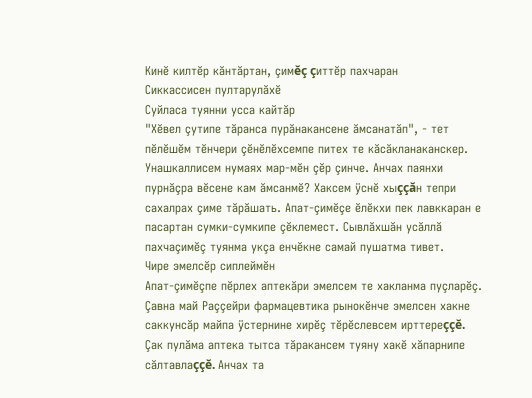Кинĕ килтĕр кăнтăртан, çимĕç çиттĕр пахчаран
Сиккассисен пултарулăхĕ
Суйласа туянни усса кайтăр
"Хĕвел çутипе тăранса пурăнакансене ăмсанатăп", - тет пĕлĕшĕм тĕнчери çĕнĕлĕхсемпе питех те кăсăкланаканскер. Унашкаллисем нумаях мар-мĕн çĕр çинче. Анчах паянхи пурнăçра вĕсене кам ăмсанмĕ? Хаксем ÿснĕ хыççăн тепри сахалрах çиме тăрăшать. Апат-çимĕçе ĕлĕкхи пек лавккаран е пасартан сумки-сумкипе çĕклемест. Сывлăхшăн усăллă пахчаçимĕç туянма укçа енчĕкне самай пушатма тивет.
Чире эмелсĕр сиплеймĕн
Апат-çимĕçпе пĕрлех аптекăри эмелсем те хакланма пуçларĕç. Çавна май Раççейри фармацевтика рынокĕнче эмелсен хакне саккунсăр майпа ÿстернине хирĕç тĕрĕслевсем ирттереççĕ. Çак пулăма аптека тытса тăракансем туяну хакĕ хăпарнипе сăлтавлаççĕ. Анчах та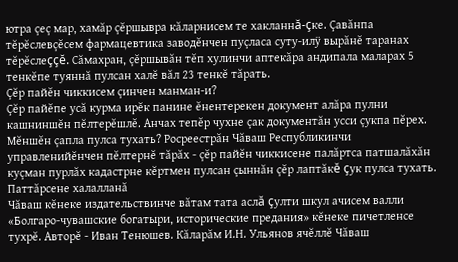ютра çеç мар, хамăр çĕршывра кăларнисем те хакланнă-çке. Çавăнпа тĕрĕслевçĕсем фармацевтика заводĕнчен пуçласа суту-илÿ вырăнĕ таранах тĕрĕслеççĕ. Сăмахран, çĕршывăн тĕп хулинчи аптекăра андипала маларах 5 тенкĕпе туяннă пулсан халĕ вăл 23 тенкĕ тăрать.
Çĕр пайĕн чиккисем çинчен манман-и?
Çĕр пайĕпе усă курма ирĕк панине ĕнентерекен документ алăра пулни кашниншĕн пĕлтерĕшлĕ. Анчах тепĕр чухне çак документăн усси çукпа пĕрех. Мĕншĕн çапла пулса тухать? Росреестрăн Чăваш Республикинчи управленийĕнчен пĕлтернĕ тăрăх - çĕр пайĕн чиккисене палăртса патшалăхăн куçман пурлăх кадастрне кĕртмен пулсан çыннăн çĕр лаптăкĕ çук пулса тухать.
Паттăрсене халалланă
Чăваш кĕнеке издательствинче вăтам тата аслă çулти шкул ачисем валли «Болгаро-чувашские богатыри, исторические предания» кĕнеке пичетленсе тухрĕ. Авторĕ - Иван Тенюшев. Кăларăм И.Н. Ульянов ячĕллĕ Чăваш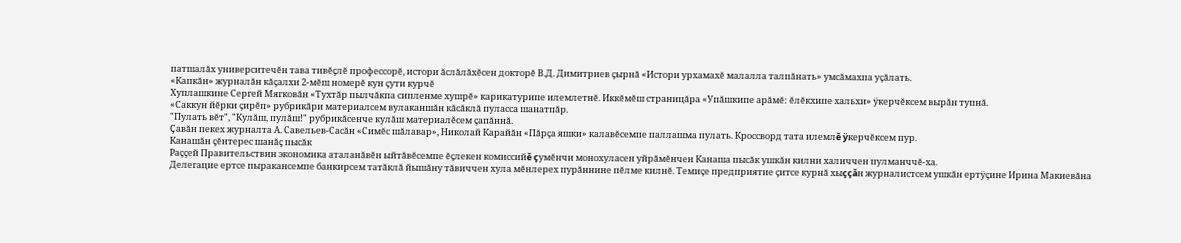патшалăх университечĕн тава тивĕçлĕ профессорĕ, истори ăслăлăхĕсен докторĕ В.Д. Димитриев çырнă «Истори урхамахĕ малалла талпăнать» умсăмахпа уçăлать.
«Капкăн» журналăн кăçалхи 2-мĕш номерĕ кун çути курчĕ
Хуплашкине Сергей Мягковăн «Тухтăр пылчăкпа сипленме хушрĕ» карикатурипе илемлетнĕ. Иккĕмĕш страницăра «Упăшкипе арăмĕ: ĕлĕкхипе хальхи» ÿкерчĕксем вырăн тупнă.
«Саккун йĕрки çирĕп» рубрикăри материалсем вулаканшăн кăсăклă пуласса шанатпăр.
"Пулать вĕт", "Кулăш, пулăш!" рубрикăсенче кулăш материалĕсем çапăннă.
Çавăн пекех журналта А. Савельев-Сасăн «Симĕс шăлавар», Николай Карайăн «Пăрçа яшки» калавĕсемпе паллашма пулать. Кроссворд тата илемлĕ ÿкерчĕксем пур.
Канашăн çĕнтерес шанăç пысăк
Раççей Правительствин экономика аталанăвĕн ыйтăвĕсемпе ĕçлекен комиссийĕ çумĕнчи монохуласен уйрăмĕнчен Канаша пысăк ушкăн килни халиччен пулманччĕ-ха.
Делегацие ертсе пыракансемпе банкирсем татăклă йышăну тăвиччен хула мĕнлерех пурăннине пĕлме килнĕ. Темиçе предприятие çитсе курнă хыççăн журналистсем ушкăн ертÿçине Ирина Макиевăна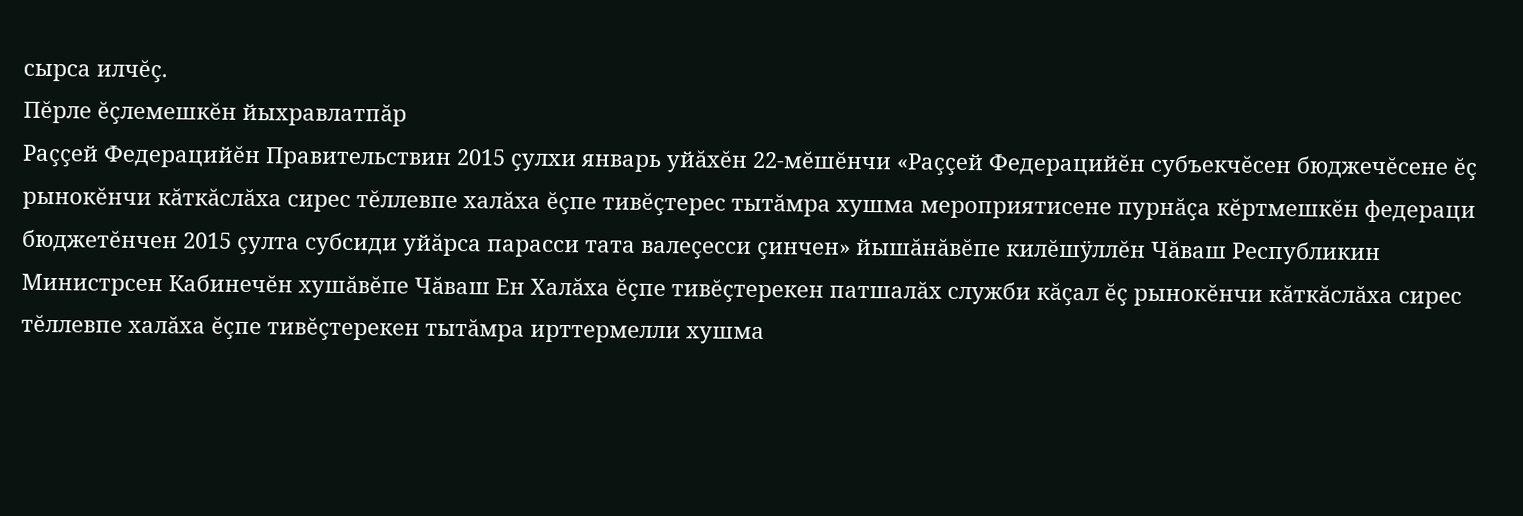сырса илчĕç.
Пĕрле ĕçлемешкĕн йыхравлатпăр
Раççей Федерацийĕн Правительствин 2015 çулхи январь уйăхĕн 22-мĕшĕнчи «Раççей Федерацийĕн субъекчĕсен бюджечĕсене ĕç рынокĕнчи кăткăслăха сирес тĕллевпе халăха ĕçпе тивĕçтерес тытăмра хушма мероприятисене пурнăçа кĕртмешкĕн федераци бюджетĕнчен 2015 çулта субсиди уйăрса парасси тата валеçесси çинчен» йышăнăвĕпе килĕшÿллĕн Чăваш Республикин Министрсен Кабинечĕн хушăвĕпе Чăваш Ен Халăха ĕçпе тивĕçтерекен патшалăх служби кăçал ĕç рынокĕнчи кăткăслăха сирес тĕллевпе халăха ĕçпе тивĕçтерекен тытăмра ирттермелли хушма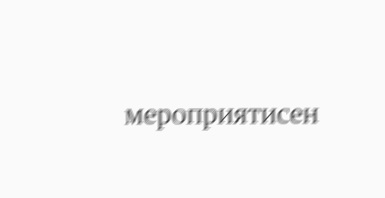мероприятисен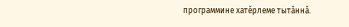программине хатĕрлеме тытăннă.